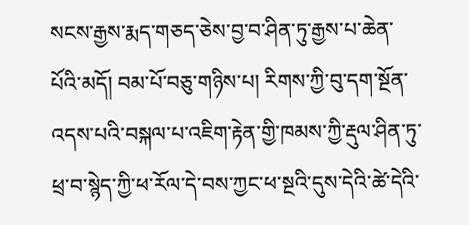སངས་རྒྱས་རྨད་གཅད་ཅེས་བྱ་བ་ཤིན་ཏུ་རྒྱས་པ་ཆེན་པོའི་མདོ། བམ་པོ་བཅུ་གཉིས་པ། རིགས་ཀྱི་བུ་དག་སྔོན་འདས་པའི་བསྐལ་པ་འཇིག་རྟེན་གྱི་ཁམས་ཀྱི་རྡུལ་ཤིན་ཏུ་ཕྲ་བ་སྙེད་ཀྱི་ཕ་རོལ་དེ་བས་ཀྱང་ཕ་སྔའི་དུས་དེའི་ཚེ་དེའི་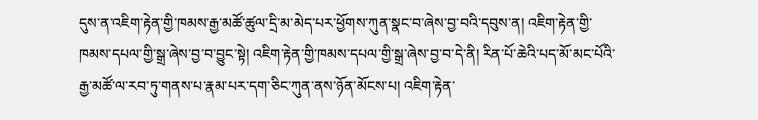དུས་ན་འཇིག་རྟེན་གྱི་ཁམས་རྒྱ་མཚོ་ཚུལ་དྲི་མ་མེད་པར་ཕྱོགས་ཀུན་སྣང་བ་ཞེས་བྱ་བའི་དབུས་ན། འཇིག་རྟེན་གྱི་ཁམས་དཔལ་གྱི་སྒྲ་ཞེས་བྱ་བ་བྱུང་སྟེ། འཇིག་རྟེན་གྱི་ཁམས་དཔལ་གྱི་སྒྲ་ཞེས་བྱ་བ་དེ་ནི། རིན་པོ་ཆེའི་པད་མོ་མང་པོའི་རྒྱ་མཚོ་ལ་རབ་ཏུ་གནས་པ་རྣམ་པར་དག་ཅིང་ཀུན་ནས་ཉོན་མོངས་པ། འཇིག་རྟེན་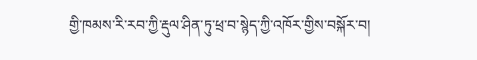གྱི་ཁམས་རི་རབ་ཀྱི་རྡུལ་ཤིན་ཏུ་ཕྲ་བ་སྙེད་ཀྱི་འཁོར་གྱིས་བསྐོར་བ།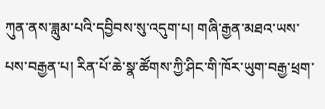ཀུན་ནས་ཟླུམ་པའི་དབྱིབས་སུ་འདུག་པ། གཞི་རྒྱན་མཐའ་ཡས་པས་བརྒྱན་པ། རིན་པོ་ཆེ་སྣ་ཚོགས་ཀྱི་ཤིང་གི་ཁོར་ཡུག་བརྒྱ་ཕྲག་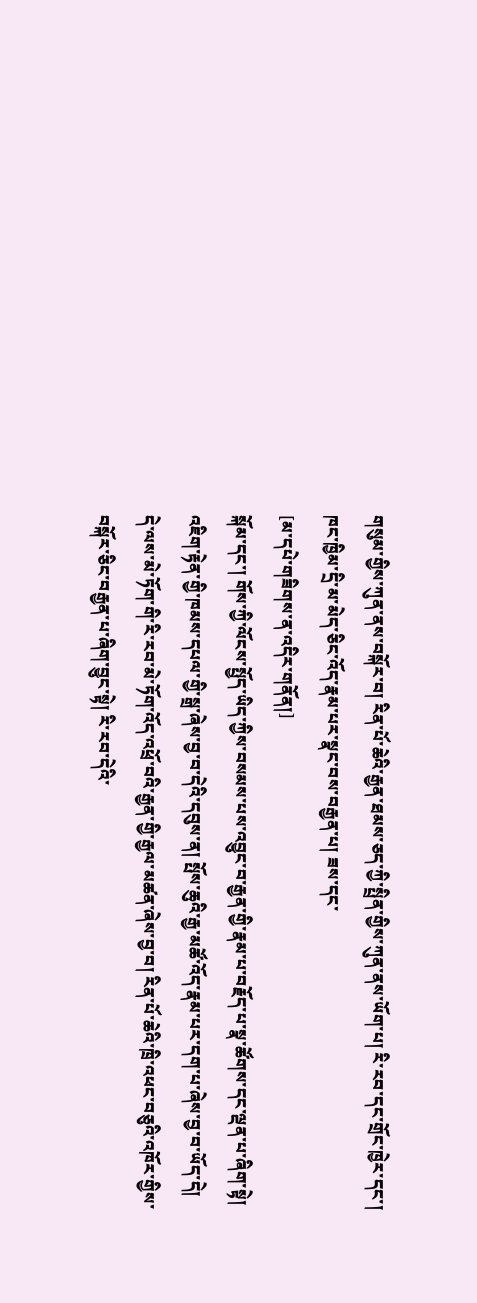གསུམ་གྱིས་ཀུན་ནས་བསྐོར་བ། རིན་པོ་ཆེའི་རྒྱན་ཐམས་ཅད་ཀྱི་སྤྲིན་གྱིས་ཀུན་ནས་ཡོག་པ། རི་རབ་དང་གྲོང་ཁྱེར་དང་། ཁང་ཁྱིམ་དྲི་མ་མེད་ཅིང་འོད་རྣམ་པར་སྣང་བས་བརྒྱན་པ། ཟས་དང་
[མ་དཔེ་གཟིགས་ན་འདིར་གནོན།]
སྐོམ་དང་། གོས་ཀྱི་ལོངས་སྤྱོད་ཡིད་ཀྱིས་བསམས་པས་འབྱུང་བ་རྒྱན་གྱི་རྣམ་པ་བརྗོད་པ་སྣ་ཚོགས་དང་ལྡན་པ་ཞིག་སྟེ། འཇིག་རྟེན་གྱི་ཁམས་དཔལ་གྱི་སྒྲ་ཞེས་བྱ་བ་དེའི་དབུས་ན། སྤོས་ཆུའི་རྒྱ་མཚོ་འོད་རྣམ་པར་དག་པ་ཞེས་བྱ་བ་ཡོད་དེ། དེ་ལས་མེ་ཏོག་གི་རི་རབ་མེ་ཏོག་འོད་འཕྲོ་བའི་རྒྱན་གྱི་རྒྱལ་མཚན་ཞེས་བྱ་བ། རིན་པོ་ཆེའི་ཁྲི་འཕང་བཅུའི་འཁོར་གྱིས་བསྐོར་ཅིང་བརྒྱན་པ་ཞིག་བྱུང་སྟེ། རི་རབ་དེའི་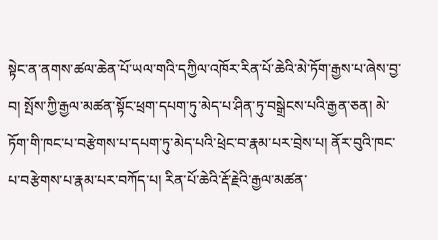སྟེང་ན་ནགས་ཚལ་ཆེན་པོ་ཡལ་གའི་དཀྱིལ་འཁོར་རིན་པོ་ཆེའི་མེ་ཏོག་རྒྱས་པ་ཞེས་བྱ་བ། སྤོས་ཀྱི་རྒྱལ་མཚན་སྟོང་ཕྲག་དཔག་ཏུ་མེད་པ་ཤིན་ཏུ་བསྒྲེངས་པའི་རྒྱན་ཅན། མེ་ཏོག་གི་ཁང་པ་བརྩེགས་པ་དཔག་ཏུ་མེད་པའི་ཕྲེང་བ་རྣམ་པར་བྲེས་པ། ནོར་བུའི་ཁང་པ་བརྩེགས་པ་རྣམ་པར་བཀོད་པ། རིན་པོ་ཆེའི་རྡོ་རྗེའི་རྒྱལ་མཚན་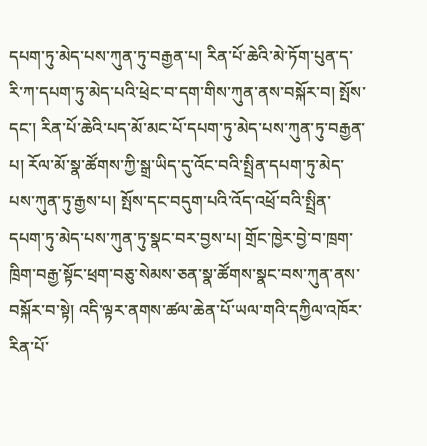དཔག་ཏུ་མེད་པས་ཀུན་ཏུ་བརྒྱན་པ། རིན་པོ་ཆེའི་མེ་ཏོག་པུན་ད་རི་ཀ་དཔག་ཏུ་མེད་པའི་ཕྲེང་བ་དག་གིས་ཀུན་ནས་བསྐོར་བ། སྤོས་དང་། རིན་པོ་ཆེའི་པད་མོ་མང་པོ་དཔག་ཏུ་མེད་པས་ཀུན་ཏུ་བརྒྱན་པ། རོལ་མོ་སྣ་ཚོགས་ཀྱི་སྒྲ་ཡིད་དུ་འོང་བའི་སྤྲིན་དཔག་ཏུ་མེད་པས་ཀུན་ཏུ་རྒྱས་པ། སྤོས་དང་བདུག་པའི་འོད་འཕྲོ་བའི་སྤྲིན་དཔག་ཏུ་མེད་པས་ཀུན་ཏུ་སྣང་བར་བྱས་པ། གྲོང་ཁྱེར་བྱེ་བ་ཁྲག་ཁྲིག་བརྒྱ་སྟོང་ཕྲག་བཅུ་སེམས་ཅན་སྣ་ཚོགས་སྣང་བས་ཀུན་ནས་བསྐོར་བ་སྟེ། འདི་ལྟར་ནགས་ཚལ་ཆེན་པོ་ཡལ་གའི་དཀྱིལ་འཁོར་རིན་པོ་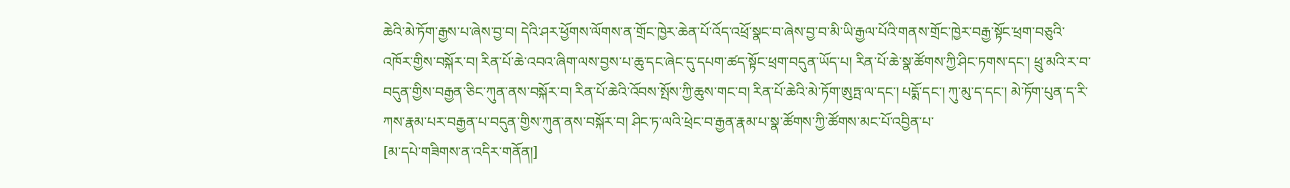ཆེའི་མེ་ཏོག་རྒྱས་པ་ཞེས་བྱ་བ། དེའི་ཤར་ཕྱོགས་ལོགས་ན་གྲོང་ཁྱེར་ཆེན་པོ་འོད་འཕྲོ་སྣང་བ་ཞེས་བྱ་བ་མི་ཡི་རྒྱལ་པོའི་གནས་གྲོང་ཁྱེར་བརྒྱ་སྟོང་ཕྲག་བཅུའི་འཁོར་གྱིས་བསྐོར་བ། རིན་པོ་ཆེ་འབའ་ཞིག་ལས་བྱས་པ་ཆུ་དང་ཞེང་དུ་དཔག་ཚད་སྟོང་ཕྲག་བདུན་ཡོད་པ། རིན་པོ་ཆེ་སྣ་ཚོགས་ཀྱི་ཤིང་ཏགས་དང་། ཕྲུ་མའི་ར་བ་བདུན་གྱིས་བརྒྱན་ཅིང་ཀུན་ནས་བསྐོར་བ། རིན་པོ་ཆེའི་འོབས་སྤོས་ཀྱི་ཆུས་གང་བ། རིན་པོ་ཆེའི་མེ་ཏོག་ཨུཏྤ་ལ་དང་། པདྨོ་དང་། ཀུ་མུ་ད་དང་། མེ་ཏོག་པུན་ད་རི་ཀས་རྣམ་པར་བརྒྱན་པ་བདུན་གྱིས་ཀུན་ནས་བསྐོར་བ། ཤིང་ཏ་ལའི་ཕྲེང་བ་རྒྱན་རྣམ་པ་སྣ་ཚོགས་ཀྱི་ཚོགས་མང་པོ་འབྱིན་པ་
[མ་དཔེ་གཟིགས་ན་འདིར་གནོན།]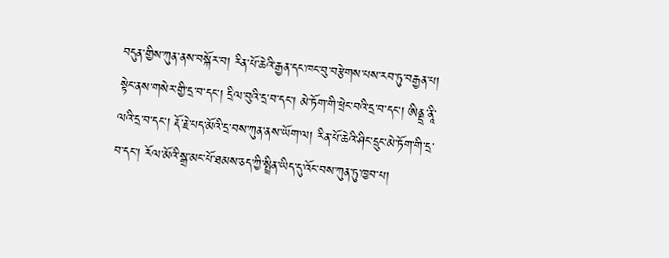བདུན་གྱིས་ཀུན་ནས་བསྐོར་བ། རིན་པོ་ཆེའི་རྒྱན་དང་ཁང་བུ་བརྩེགས་པས་རབ་ཏུ་བརྒྱན་པ། སྟེང་ནས་གསེར་གྱི་དྲ་བ་དང་། དྲིལ་བུའི་དྲ་བ་དང་། མེ་ཏོག་གི་ཕྲེང་བའི་དྲ་བ་དང་། ཨིནྡྲ་ནཱི་ལའི་དྲ་བ་དང་། རྡོ་རྗེ་པད་མོའི་དྲ་བས་ཀུན་ནས་ཡོག་ལ། རིན་པོ་ཆེའི་ཤིང་དྲུང་མེ་ཏོག་གི་དྲ་བ་དང་། རོལ་མོའི་སྒྲ་མང་པོ་ཐམས་ཅད་ཀྱི་སྤྲིན་ཡིད་དུ་འོང་བས་ཀུན་ཏུ་ཁྱབ་པ།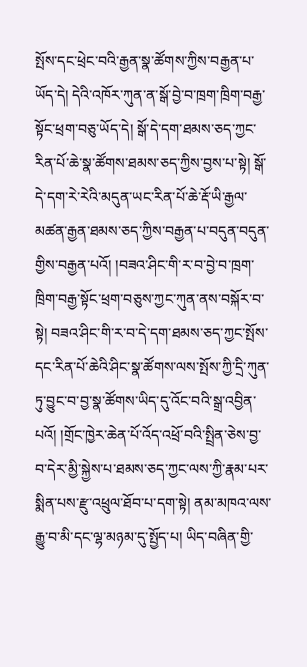སྤོས་དང་ཕྲེང་བའི་རྒྱན་སྣ་ཚོགས་ཀྱིས་བརྒྱན་པ་ཡོད་དེ། དེའི་འཁོར་ཀུན་ན་སྒོ་བྱེ་བ་ཁྲག་ཁྲིག་བརྒྱ་སྟོང་ཕྲག་བཅུ་ཡོད་དེ། སྒོ་དེ་དག་ཐམས་ཅད་ཀྱང་རིན་པོ་ཆེ་སྣ་ཚོགས་ཐམས་ཅད་ཀྱིས་བྱས་པ་སྟེ། སྒོ་དེ་དག་རེ་རེའི་མདུན་ཡང་རིན་པོ་ཆེ་རྡོ་ཡི་རྒྱལ་མཚན་རྒྱན་ཐམས་ཅད་ཀྱིས་བརྒྱན་པ་བདུན་བདུན་གྱིས་བརྒྱན་པའོ། །བཟའ་ཤིང་གི་ར་བ་བྱེ་བ་ཁྲག་ཁྲིག་བརྒྱ་སྟོང་ཕྲག་བཅུས་ཀྱང་ཀུན་ནས་བསྐོར་བ་སྟེ། བཟའ་ཤིང་གི་ར་བ་དེ་དག་ཐམས་ཅད་ཀྱང་སྤོས་དང་རིན་པོ་ཆེའི་ཤིང་སྣ་ཚོགས་ལས་སྤོས་ཀྱི་དྲི་ཀུན་ཏུ་བྱུང་བ་བྱ་སྣ་ཚོགས་ཡིད་དུ་འོང་བའི་སྒྲ་འབྱིན་པའོ། །གྲོང་ཁྱེར་ཆེན་པོ་འོད་འཕྲོ་བའི་སྤྲིན་ཅེས་བྱ་བ་དེར་མྱི་སྐྱེས་པ་ཐམས་ཅད་ཀྱང་ལས་ཀྱི་རྣམ་པར་སྨིན་པས་རྫུ་འཕྲུལ་ཐོབ་པ་དག་སྟེ། ནམ་མཁའ་ལས་རྒྱུ་བ་མི་དང་ལྷ་མཉམ་དུ་སྤྱོད་པ། ཡིད་བཞིན་གྱི་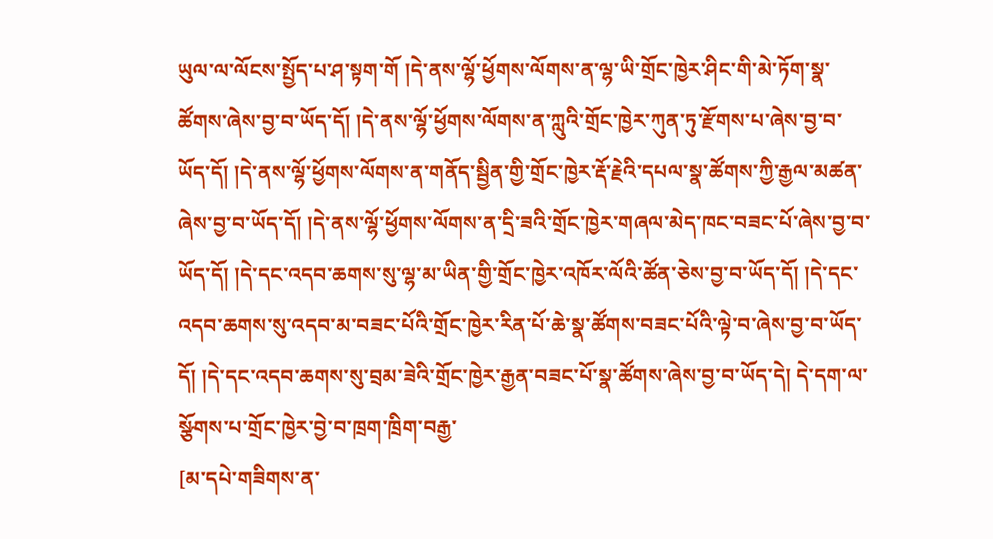ཡུལ་ལ་ལོངས་སྤྱོད་པ་ཤ་སྟག་གོ །དེ་ནས་ལྷོ་ཕྱོགས་ལོགས་ན་ལྷ་ཡི་གྲོང་ཁྱེར་ཤིང་གི་མེ་ཏོག་སྣ་ཚོགས་ཞེས་བྱ་བ་ཡོད་དོ། །དེ་ནས་ལྷོ་ཕྱོགས་ལོགས་ན་ཀླུའི་གྲོང་ཁྱེར་ཀུན་ཏུ་རྫོགས་པ་ཞེས་བྱ་བ་ཡོད་དོ། །དེ་ནས་ལྷོ་ཕྱོགས་ལོགས་ན་གནོད་སྦྱིན་གྱི་གྲོང་ཁྱེར་རྡོ་རྗེའི་དཔལ་སྣ་ཚོགས་ཀྱི་རྒྱལ་མཚན་ཞེས་བྱ་བ་ཡོད་དོ། །དེ་ནས་ལྷོ་ཕྱོགས་ལོགས་ན་དྲི་ཟའི་གྲོང་ཁྱེར་གཞལ་མེད་ཁང་བཟང་པོ་ཞེས་བྱ་བ་ཡོད་དོ། །དེ་དང་འདབ་ཆགས་སུ་ལྷ་མ་ཡིན་གྱི་གྲོང་ཁྱེར་འཁོར་ལོའི་ཚོན་ཅེས་བྱ་བ་ཡོད་དོ། །དེ་དང་འདབ་ཆགས་སུ་འདབ་མ་བཟང་པོའི་གྲོང་ཁྱེར་རིན་པོ་ཆེ་སྣ་ཚོགས་བཟང་པོའི་ལྟེ་བ་ཞེས་བྱ་བ་ཡོད་དོ། །དེ་དང་འདབ་ཆགས་སུ་བྲམ་ཟེའི་གྲོང་ཁྱེར་རྒྱན་བཟང་པོ་སྣ་ཚོགས་ཞེས་བྱ་བ་ཡོད་དེ། དེ་དག་ལ་སྩོགས་པ་གྲོང་ཁྱེར་བྱེ་བ་ཁྲག་ཁྲིག་བརྒྱ་
[མ་དཔེ་གཟིགས་ན་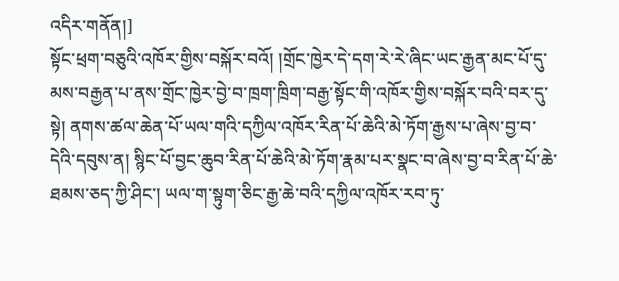འདིར་གནོན།]
སྟོང་ཕྲག་བཅུའི་འཁོར་གྱིས་བསྐོར་བའོ། །གྲོང་ཁྱེར་དེ་དག་རེ་རེ་ཞིང་ཡང་རྒྱན་མང་པོ་དུ་མས་བརྒྱན་པ་ནས་གྲོང་ཁྱེར་བྱེ་བ་ཁྲག་ཁྲིག་བརྒྱ་སྟོང་གི་འཁོར་གྱིས་བསྐོར་བའི་བར་དུ་སྟེ། ནགས་ཚལ་ཆེན་པོ་ཡལ་གའི་དཀྱིལ་འཁོར་རིན་པོ་ཆེའི་མེ་ཏོག་རྒྱས་པ་ཞེས་བྱ་བ་དེའི་དབུས་ན། སྙིང་པོ་བྱང་ཆུབ་རིན་པོ་ཆེའི་མེ་ཏོག་རྣམ་པར་སྣང་བ་ཞེས་བྱ་བ་རིན་པོ་ཆེ་ཐམས་ཅད་ཀྱི་ཤིང་། ཡལ་ག་སྟུག་ཅིང་རྒྱ་ཆེ་བའི་དཀྱིལ་འཁོར་རབ་ཏུ་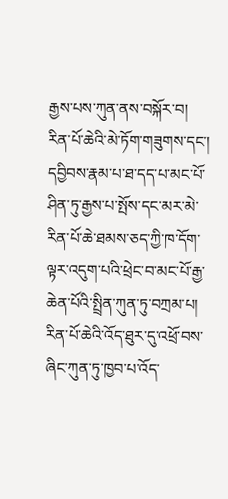རྒྱས་པས་ཀུན་ནས་བསྐོར་བ། རིན་པོ་ཆེའི་མེ་ཏོག་གཟུགས་དང་། དབྱིབས་རྣམ་པ་ཐ་དད་པ་མང་པོ་ཤིན་ཏུ་རྒྱས་པ་སྤོས་དང་མར་མེ་རིན་པོ་ཆེ་ཐམས་ཅད་ཀྱི་ཁ་དོག་ལྟར་འདུག་པའི་ཕྲེང་བ་མང་པོ་རྒྱ་ཆེན་པོའི་སྤྲིན་ཀུན་ཏུ་བཀྲམ་པ། རིན་པོ་ཆེའི་འོད་ཐུར་དུ་འཕྲོ་བས་ཞིང་ཀུན་ཏུ་ཁྱབ་པ་འོད་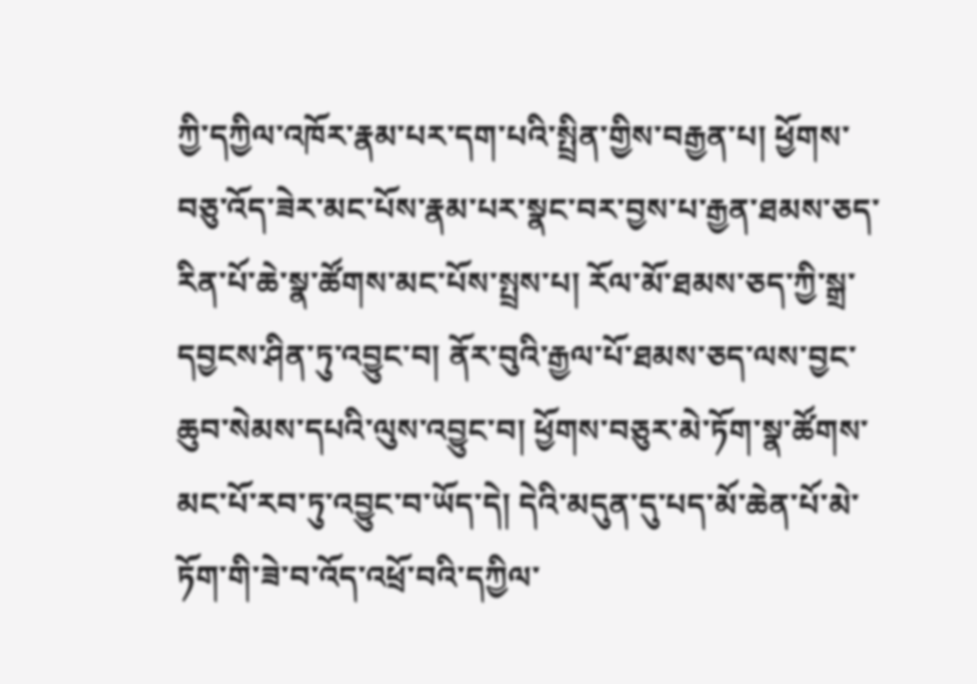ཀྱི་དཀྱིལ་འཁོར་རྣམ་པར་དག་པའི་སྤྲིན་གྱིས་བརྒྱན་པ། ཕྱོགས་བཅུ་འོད་ཟེར་མང་པོས་རྣམ་པར་སྣང་བར་བྱས་པ་རྒྱན་ཐམས་ཅད་རིན་པོ་ཆེ་སྣ་ཚོགས་མང་པོས་སྤྲས་པ། རོལ་མོ་ཐམས་ཅད་ཀྱི་སྒྲ་དབྱངས་ཤིན་ཏུ་འབྱུང་བ། ནོར་བུའི་རྒྱལ་པོ་ཐམས་ཅད་ལས་བྱང་ཆུབ་སེམས་དཔའི་ལུས་འབྱུང་བ། ཕྱོགས་བཅུར་མེ་ཏོག་སྣ་ཚོགས་མང་པོ་རབ་ཏུ་འབྱུང་བ་ཡོད་དེ། དེའི་མདུན་དུ་པད་མོ་ཆེན་པོ་མེ་ཏོག་གི་ཟེ་བ་འོད་འཕྲོ་བའི་དཀྱིལ་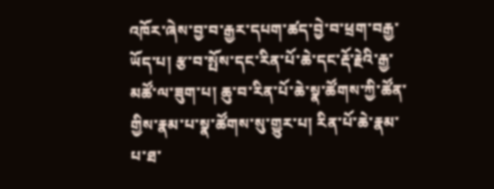འཁོར་ཞེས་བྱ་བ་རྒྱར་དཔག་ཚད་བྱེ་བ་ཕྲག་བརྒྱ་ཡོད་པ། རྩ་བ་སྤོས་དང་རིན་པོ་ཆེ་དང་རྡོ་རྗེའི་རྒྱ་མཚོ་ལ་ཟུག་པ། ཆུ་བ་རིན་པོ་ཆེ་སྣ་ཚོགས་ཀྱི་ཚོན་གྱིས་རྣམ་པ་སྣ་ཚོགས་སུ་གྱུར་པ། རིན་པོ་ཆེ་རྣམ་པ་ཐ་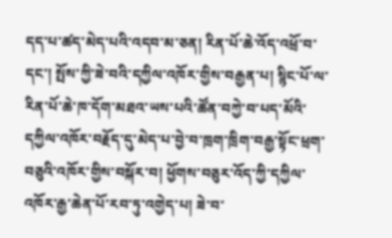དད་པ་ཚད་མེད་པའི་འདབ་མ་ཅན། རིན་པོ་ཆེ་འོད་འཕྲོ་བ་དང་། སྤོས་ཀྱི་ཟེ་བའི་དཀྱིལ་འཁོར་གྱིས་བརྒྱན་པ། སྙིང་པོ་ལ་རིན་པོ་ཆེ་ཁ་དོག་མཐའ་ཡས་པའི་ཚོན་བཀྱེ་བ་པད་མོའི་དཀྱིལ་འཁོར་བརྗོད་དུ་མེད་པ་བྱེ་བ་ཁྲག་ཁྲིག་བརྒྱ་སྟོང་ཕྲག་བཅུའི་འཁོར་གྱིས་བསྐོར་བ། ཕྱོགས་བཅུར་འོད་ཀྱི་དཀྱིལ་འཁོར་རྒྱ་ཆེན་པོ་རབ་ཏུ་འགྱེད་པ། ཟེ་བ་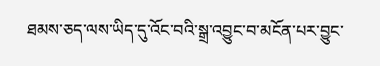ཐམས་ཅད་ལས་ཡིད་དུ་འོང་བའི་སྒྲ་འབྱུང་བ་མངོན་པར་བྱུང་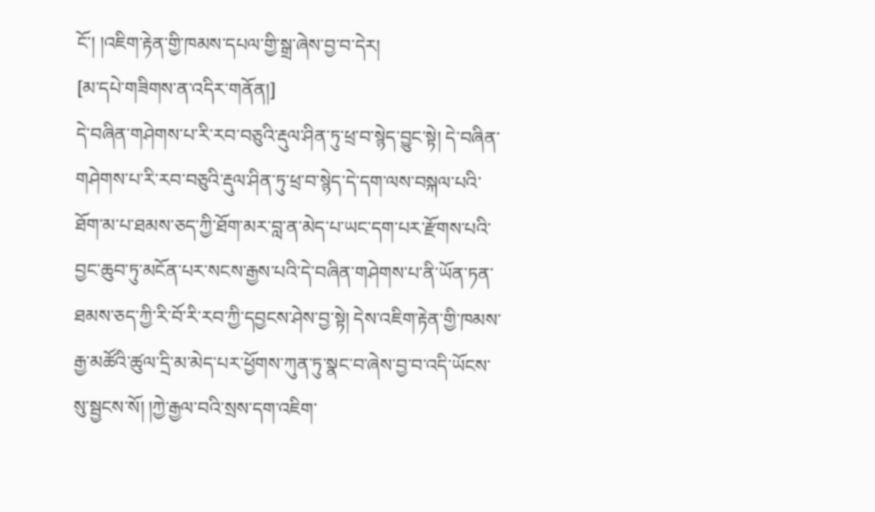ངོ་། །འཇིག་རྟེན་གྱི་ཁམས་དཔལ་གྱི་སྒྲ་ཞེས་བྱ་བ་དེར།
[མ་དཔེ་གཟིགས་ན་འདིར་གནོན།]
དེ་བཞིན་གཤེགས་པ་རི་རབ་བཅུའི་རྡུལ་ཤིན་ཏུ་ཕྲ་བ་སྙེད་བྱུང་སྟེ། དེ་བཞིན་གཤེགས་པ་རི་རབ་བཅུའི་རྡུལ་ཤིན་ཏུ་ཕྲ་བ་སྙེད་དེ་དག་ལས་བསྐལ་པའི་ཐོག་མ་པ་ཐམས་ཅད་ཀྱི་ཐོག་མར་བླ་ན་མེད་པ་ཡང་དག་པར་རྫོགས་པའི་བྱང་ཆུབ་ཏུ་མངོན་པར་སངས་རྒྱས་པའི་དེ་བཞིན་གཤེགས་པ་ནི་ཡོན་ཏན་ཐམས་ཅད་ཀྱི་རི་བོ་རི་རབ་ཀྱི་དབྱངས་ཤེས་བྱ་སྟེ། དེས་འཇིག་རྟེན་གྱི་ཁམས་རྒྱ་མཚོའི་ཚུལ་དྲི་མ་མེད་པར་ཕྱོགས་ཀུན་ཏུ་སྣང་བ་ཞེས་བྱ་བ་འདི་ཡོངས་སུ་སྦྱངས་སོ། །ཀྱེ་རྒྱལ་བའི་སྲས་དག་འཇིག་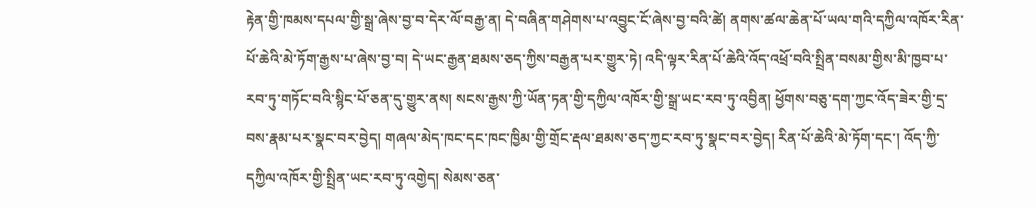རྟེན་གྱི་ཁམས་དཔལ་གྱི་སྒྲ་ཞེས་བྱ་བ་དེར་ལོ་བརྒྱ་ན། དེ་བཞིན་གཤེགས་པ་འབྱུང་ངོ་ཞེས་བྱ་བའི་ཚེ། ནགས་ཚལ་ཆེན་པོ་ཡལ་གའི་དཀྱིལ་འཁོར་རིན་པོ་ཆེའི་མེ་ཏོག་རྒྱས་པ་ཞེས་བྱ་བ། དེ་ཡང་རྒྱན་ཐམས་ཅད་ཀྱིས་བརྒྱན་པར་གྱུར་ཏེ། འདི་ལྟར་རིན་པོ་ཆེའི་འོད་འཕྲོ་བའི་སྤྲིན་བསམ་གྱིས་མི་ཁྱབ་པ་རབ་ཏུ་གཏོང་བའི་སྙིང་པོ་ཅན་དུ་གྱུར་ནས། སངས་རྒྱས་ཀྱི་ཡོན་ཏན་གྱི་དཀྱིལ་འཁོར་གྱི་སྒྲ་ཡང་རབ་ཏུ་འབྱིན། ཕྱོགས་བཅུ་དག་ཀྱང་འོད་ཟེར་གྱི་དྲ་བས་རྣམ་པར་སྣང་བར་བྱེད། གཞལ་མེད་ཁང་དང་ཁང་ཁྱིམ་གྱི་གྲོང་རྡལ་ཐམས་ཅད་ཀྱང་རབ་ཏུ་སྣང་བར་བྱེད། རིན་པོ་ཆེའི་མེ་ཏོག་དང་། འོད་ཀྱི་དཀྱིལ་འཁོར་གྱི་སྤྲིན་ཡང་རབ་ཏུ་འགྱེད། སེམས་ཅན་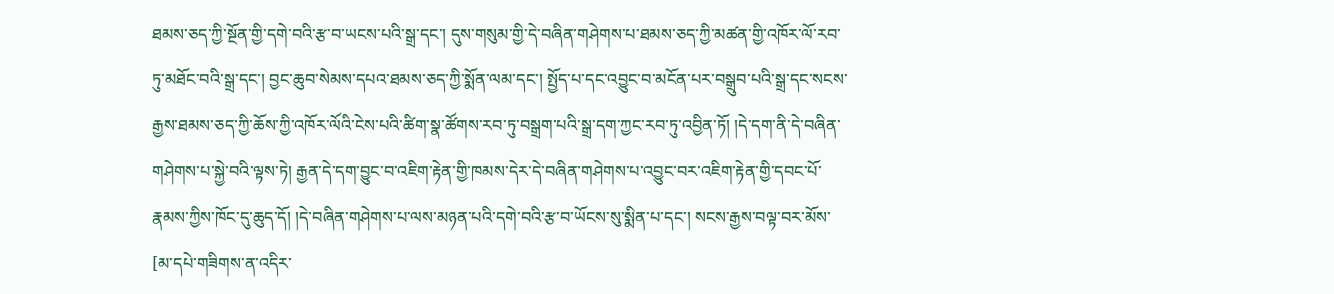ཐམས་ཅད་ཀྱི་སྔོན་གྱི་དགེ་བའི་རྩ་བ་ཡངས་པའི་སྒྲ་དང་། དུས་གསུམ་གྱི་དེ་བཞིན་གཤེགས་པ་ཐམས་ཅད་ཀྱི་མཚན་གྱི་འཁོར་ལོ་རབ་ཏུ་མཐོང་བའི་སྒྲ་དང་། བྱང་ཆུབ་སེམས་དཔའ་ཐམས་ཅད་ཀྱི་སྨོན་ལམ་དང་། སྤྱོད་པ་དང་འབྱུང་བ་མངོན་པར་བསྒྲུབ་པའི་སྒྲ་དང་སངས་རྒྱས་ཐམས་ཅད་ཀྱི་ཆོས་ཀྱི་འཁོར་ལོའི་ངེས་པའི་ཚིག་སྣ་ཚོགས་རབ་ཏུ་བསྒྲག་པའི་སྒྲ་དག་ཀྱང་རབ་ཏུ་འབྱིན་ཏོ། །དེ་དག་ནི་དེ་བཞིན་གཤེགས་པ་སྐྱེ་བའི་ལྟས་ཏེ། རྒྱན་དེ་དག་བྱུང་བ་འཇིག་རྟེན་གྱི་ཁམས་དེར་དེ་བཞིན་གཤེགས་པ་འབྱུང་བར་འཇིག་རྟེན་གྱི་དབང་པོ་རྣམས་ཀྱིས་ཁོང་དུ་ཆུད་དོ། །དེ་བཞིན་གཤེགས་པ་ལས་མཉན་པའི་དགེ་བའི་རྩ་བ་ཡོངས་སུ་སྨིན་པ་དང་། སངས་རྒྱས་བལྟ་བར་མོས་
[མ་དཔེ་གཟིགས་ན་འདིར་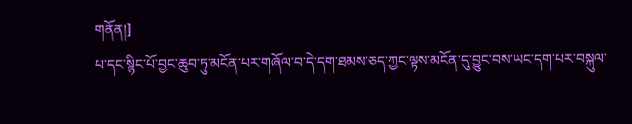གནོན།]
པ་དང་སྙིང་པོ་བྱང་ཆུབ་ཏུ་མངོན་པར་གཞོལ་བ་དེ་དག་ཐམས་ཅད་ཀྱང་ལྟས་མངོན་དུ་བྱུང་བས་ཡང་དག་པར་བསྐུལ་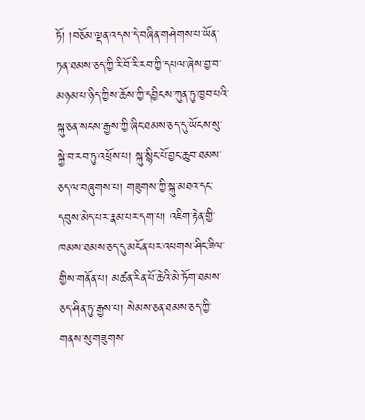ཏོ། །བཅོམ་ལྡན་འདས་དེ་བཞིན་གཤེགས་པ་ཡོན་ཏན་ཐམས་ཅད་ཀྱི་རི་བོ་རི་རབ་ཀྱི་དཔལ་ཞེས་བྱ་བ་མཉམ་པ་ཉིད་ཀྱིས་ཆོས་ཀྱི་དབྱིངས་ཀུན་ཏུ་ཁྱབ་པའི་སྐུ་ཅན་སངས་རྒྱས་ཀྱི་ཞིང་ཐམས་ཅད་དུ་ཡོངས་སུ་སྐྱེ་བ་རབ་ཏུ་འཕྲོས་པ། སྐུ་སྙིང་པོ་བྱང་ཆུབ་ཐམས་ཅད་ལ་བཞུགས་པ། གཟུགས་ཀྱི་སྐུ་མཐའ་དང་དབུས་མེད་པར་རྣམ་པར་དག་པ། འཇིག་རྟེན་གྱི་ཁམས་ཐམས་ཅད་དུ་མངོན་པར་འཕགས་ཤིང་ཟིལ་གྱིས་གནོན་པ། མཚན་རིན་པོ་ཆེའི་མེ་ཏོག་ཐམས་ཅད་ཤིན་ཏུ་རྒྱས་པ། སེམས་ཅན་ཐམས་ཅད་ཀྱི་གནས་སུ་གཟུགས་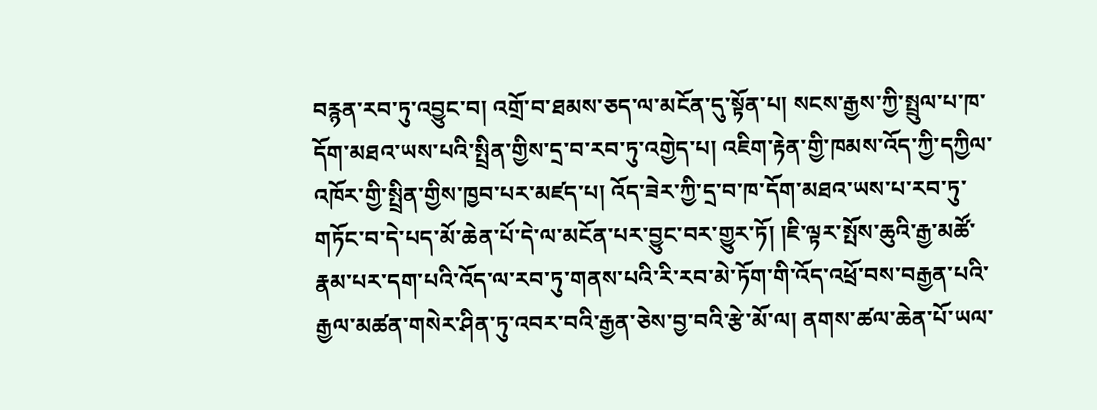བརྙན་རབ་ཏུ་འབྱུང་བ། འགྲོ་བ་ཐམས་ཅད་ལ་མངོན་དུ་སྟོན་པ། སངས་རྒྱས་ཀྱི་སྤྲུལ་པ་ཁ་དོག་མཐའ་ཡས་པའི་སྤྲིན་གྱིས་དྲ་བ་རབ་ཏུ་འགྱེད་པ། འཇིག་རྟེན་གྱི་ཁམས་འོད་ཀྱི་དཀྱིལ་འཁོར་གྱི་སྤྲིན་གྱིས་ཁྱབ་པར་མཛད་པ། འོད་ཟེར་ཀྱི་དྲ་བ་ཁ་དོག་མཐའ་ཡས་པ་རབ་ཏུ་གཏོང་བ་དེ་པད་མོ་ཆེན་པོ་དེ་ལ་མངོན་པར་བྱུང་བར་གྱུར་ཏོ། །ཇི་ལྟར་སྤོས་ཆུའི་རྒྱ་མཚོ་རྣམ་པར་དག་པའི་འོད་ལ་རབ་ཏུ་གནས་པའི་རི་རབ་མེ་ཏོག་གི་འོད་འཕྲོ་བས་བརྒྱན་པའི་རྒྱལ་མཚན་གསེར་ཤིན་ཏུ་འབར་བའི་རྒྱན་ཅེས་བྱ་བའི་རྩེ་མོ་ལ། ནགས་ཚལ་ཆེན་པོ་ཡལ་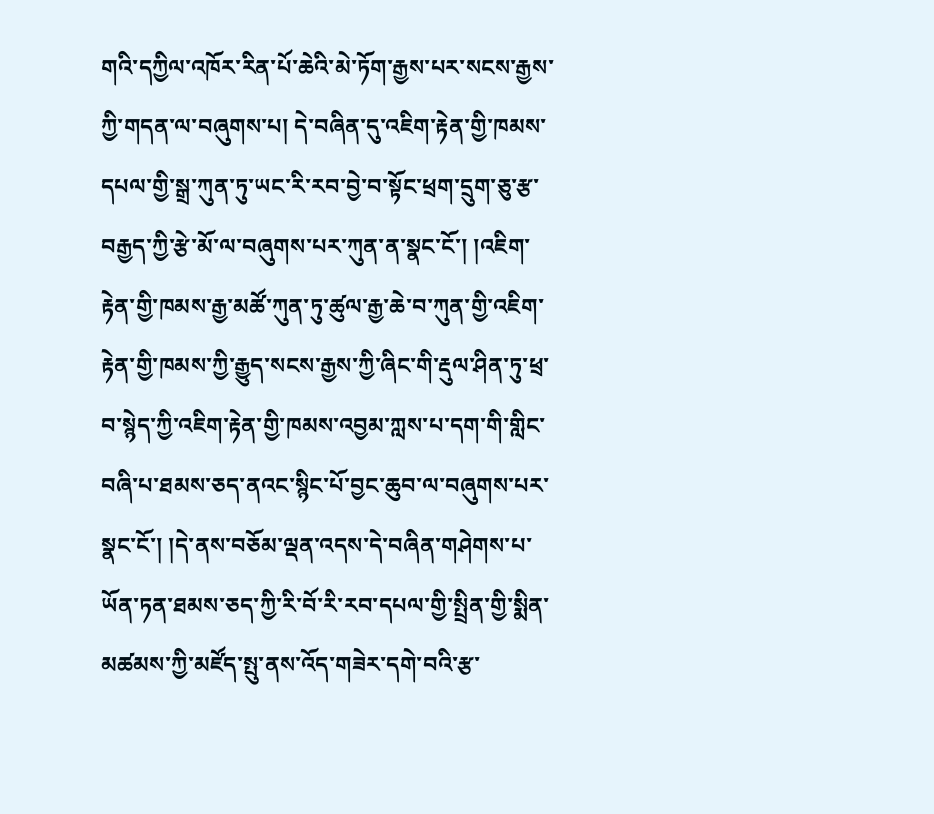གའི་དཀྱིལ་འཁོར་རིན་པོ་ཆེའི་མེ་ཏོག་རྒྱས་པར་སངས་རྒྱས་ཀྱི་གདན་ལ་བཞུགས་པ། དེ་བཞིན་དུ་འཇིག་རྟེན་གྱི་ཁམས་དཔལ་གྱི་སྒྲ་ཀུན་ཏུ་ཡང་རི་རབ་བྱེ་བ་སྟོང་ཕྲག་དྲུག་ཅུ་རྩ་བརྒྱད་ཀྱི་རྩེ་མོ་ལ་བཞུགས་པར་ཀུན་ན་སྣང་ངོ་། །འཇིག་རྟེན་གྱི་ཁམས་རྒྱ་མཚོ་ཀུན་ཏུ་ཚུལ་རྒྱ་ཆེ་བ་ཀུན་གྱི་འཇིག་རྟེན་གྱི་ཁམས་ཀྱི་རྒྱུད་སངས་རྒྱས་ཀྱི་ཞིང་གི་རྡུལ་ཤིན་ཏུ་ཕྲ་བ་སྙེད་ཀྱི་འཇིག་རྟེན་གྱི་ཁམས་འབྱམ་ཀླས་པ་དག་གི་གླིང་བཞི་པ་ཐམས་ཅད་ནའང་སྙིང་པོ་བྱང་ཆུབ་ལ་བཞུགས་པར་སྣང་ངོ་། །དེ་ནས་བཅོམ་ལྡན་འདས་དེ་བཞིན་གཤེགས་པ་ཡོན་ཏན་ཐམས་ཅད་ཀྱི་རི་བོ་རི་རབ་དཔལ་གྱི་སྤྲིན་གྱི་སྨིན་མཚམས་ཀྱི་མཛོད་སྤུ་ནས་འོད་གཟེར་དགེ་བའི་རྩ་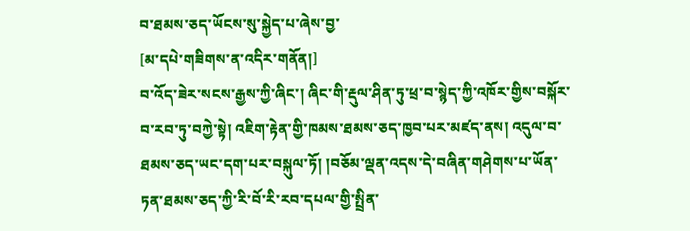བ་ཐམས་ཅད་ཡོངས་སུ་སྐྱེད་པ་ཞེས་བྱ་
[མ་དཔེ་གཟིགས་ན་འདིར་གནོན།]
བ་འོད་ཟེར་སངས་རྒྱས་ཀྱི་ཞིང་། ཞིང་གི་རྡུལ་ཤིན་ཏུ་ཕྲ་བ་སྙེད་ཀྱི་འཁོར་གྱིས་བསྐོར་བ་རབ་ཏུ་བཀྱེ་སྟེ། འཇིག་རྟེན་གྱི་ཁམས་ཐམས་ཅད་ཁྱབ་པར་མཛད་ནས། འདུལ་བ་ཐམས་ཅད་ཡང་དག་པར་བསྐུལ་ཏོ། །བཅོམ་ལྡན་འདས་དེ་བཞིན་གཤེགས་པ་ཡོན་ཏན་ཐམས་ཅད་ཀྱི་རི་བོ་རི་རབ་དཔལ་གྱི་སྤྲིན་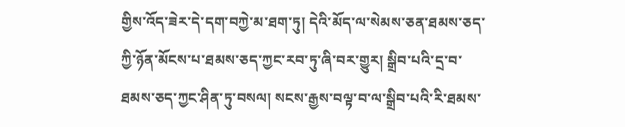གྱིས་འོད་ཟེར་དེ་དག་བཀྱེ་མ་ཐག་ཏུ། དེའི་མོད་ལ་སེམས་ཅན་ཐམས་ཅད་ཀྱི་ཉོན་མོངས་པ་ཐམས་ཅད་ཀྱང་རབ་ཏུ་ཞི་བར་གྱུར། སྒྲིབ་པའི་དྲ་བ་ཐམས་ཅད་ཀྱང་ཤིན་ཏུ་བསལ། སངས་རྒྱས་བལྟ་བ་ལ་སྒྲིབ་པའི་རི་ཐམས་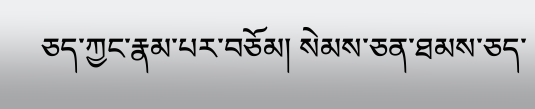ཅད་ཀྱང་རྣམ་པར་བཅོམ། སེམས་ཅན་ཐམས་ཅད་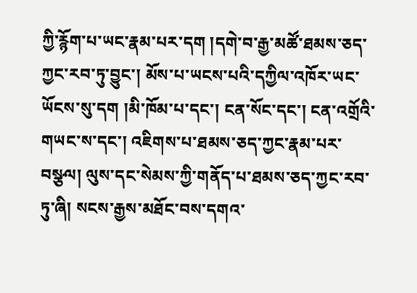ཀྱི་རྙོག་པ་ཡང་རྣམ་པར་དག །དགེ་བ་རྒྱ་མཚོ་ཐམས་ཅད་ཀྱང་རབ་ཏུ་བྱུང་། མོས་པ་ཡངས་པའི་དཀྱིལ་འཁོར་ཡང་ཡོངས་སུ་དག །མི་ཁོམ་པ་དང་། ངན་སོང་དང་། ངན་འགྲོའི་གཡང་ས་དང་། འཇིགས་པ་ཐམས་ཅད་ཀྱང་རྣམ་པར་བསྩལ། ལུས་དང་སེམས་ཀྱི་གནོད་པ་ཐམས་ཅད་ཀྱང་རབ་ཏུ་ཞི། སངས་རྒྱས་མཐོང་བས་དགའ་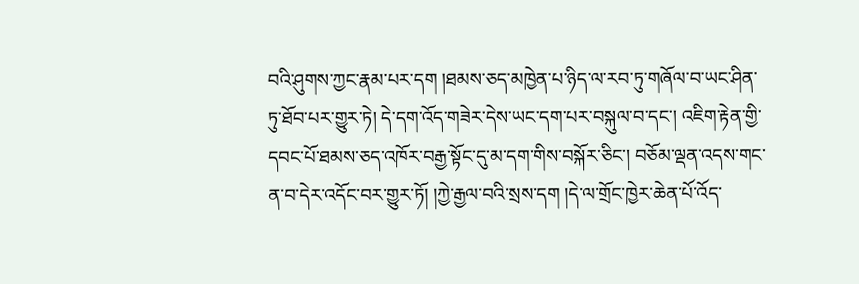བའི་ཤུགས་ཀྱང་རྣམ་པར་དག །ཐམས་ཅད་མཁྱེན་པ་ཉིད་ལ་རབ་ཏུ་གཞོལ་བ་ཡང་ཤིན་ཏུ་ཐོབ་པར་གྱུར་ཏེ། དེ་དག་འོད་གཟེར་དེས་ཡང་དག་པར་བསྐུལ་བ་དང་། འཇིག་རྟེན་གྱི་དབང་པོ་ཐམས་ཅད་འཁོར་བརྒྱ་སྟོང་དུ་མ་དག་གིས་བསྐོར་ཅིང་། བཅོམ་ལྡན་འདས་གང་ན་བ་དེར་འདོང་བར་གྱུར་ཏོ། །ཀྱེ་རྒྱལ་བའི་སྲས་དག །དེ་ལ་གྲོང་ཁྱེར་ཆེན་པོ་འོད་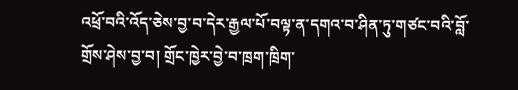འཕྲོ་བའི་འོད་ཅེས་བྱ་བ་དེར་རྒྱལ་པོ་བལྟ་ན་དགའ་བ་ཤིན་ཏུ་གཙང་བའི་བློ་གྲོས་ཤེས་བྱ་བ། གྲོང་ཁྱེར་བྱེ་བ་ཁྲག་ཁྲིག་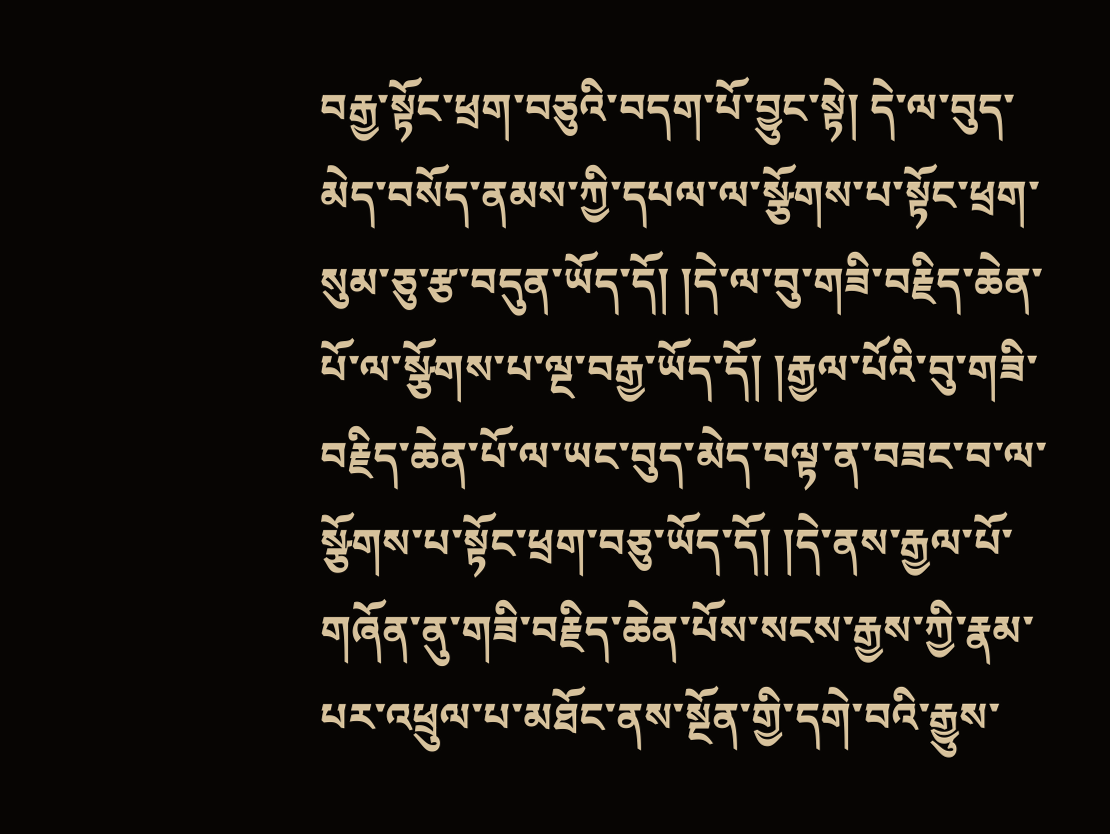བརྒྱ་སྟོང་ཕྲག་བཅུའི་བདག་པོ་བྱུང་སྟེ། དེ་ལ་བུད་མེད་བསོད་ནམས་ཀྱི་དཔལ་ལ་སྩོགས་པ་སྟོང་ཕྲག་སུམ་ཅུ་རྩ་བདུན་ཡོད་དོ། །དེ་ལ་བུ་གཟི་བརྗིད་ཆེན་པོ་ལ་སྩོགས་པ་ལྔ་བརྒྱ་ཡོད་དོ། །རྒྱལ་པོའི་བུ་གཟི་བརྗིད་ཆེན་པོ་ལ་ཡང་བུད་མེད་བལྟ་ན་བཟང་བ་ལ་སྩོགས་པ་སྟོང་ཕྲག་བཅུ་ཡོད་དོ། །དེ་ནས་རྒྱལ་པོ་གཞོན་ནུ་གཟི་བརྗིད་ཆེན་པོས་སངས་རྒྱས་ཀྱི་རྣམ་པར་འཕྲུལ་པ་མཐོང་ནས་སྔོན་གྱི་དགེ་བའི་རྒྱུས་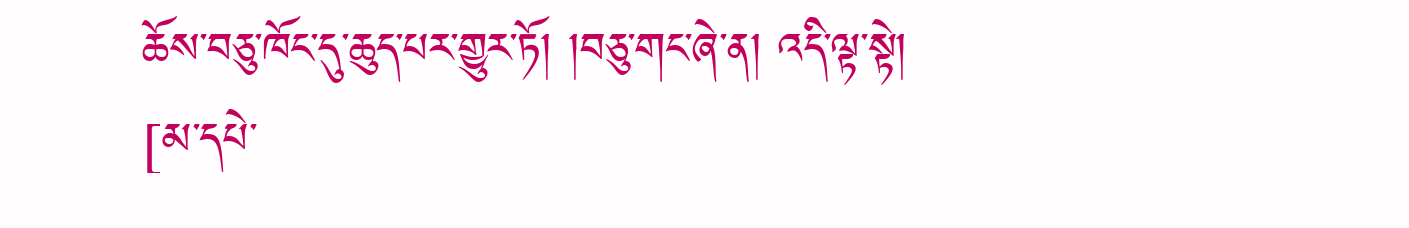ཆོས་བཅུ་ཁོང་དུ་ཆུད་པར་གྱུར་ཏོ། །བཅུ་གང་ཞེ་ན། འདི་ལྟ་སྟེ།
[མ་དཔེ་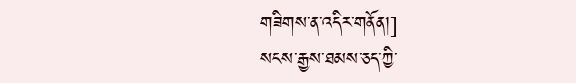གཟིགས་ན་འདིར་གནོན།]
སངས་རྒྱས་ཐམས་ཅད་ཀྱི་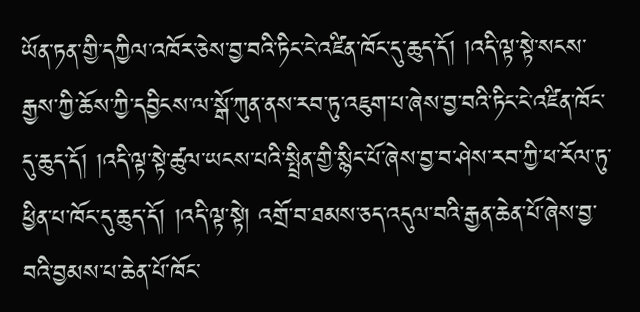ཡོན་ཏན་གྱི་དཀྱིལ་འཁོར་ཅེས་བྱ་བའི་ཏིང་ངེ་འཛིན་ཁོང་དུ་ཆུད་དོ། །འདི་ལྟ་སྟེ་སངས་རྒྱས་ཀྱི་ཆོས་ཀྱི་དབྱིངས་ལ་སྒོ་ཀུན་ནས་རབ་ཏུ་འཇུག་པ་ཞེས་བྱ་བའི་ཏིང་ངེ་འཛིན་ཁོང་དུ་ཆུད་དོ། །འདི་ལྟ་སྟེ་ཚུལ་ཡངས་པའི་སྤྲིན་གྱི་སྙིང་པོ་ཞེས་བྱ་བ་ཤེས་རབ་ཀྱི་ཕ་རོལ་ཏུ་ཕྱིན་པ་ཁོང་དུ་ཆུད་དོ། །འདི་ལྟ་སྟེ། འགྲོ་བ་ཐམས་ཅད་འདུལ་བའི་རྒྱན་ཆེན་པོ་ཞེས་བྱ་བའི་བྱམས་པ་ཆེན་པོ་ཁོང་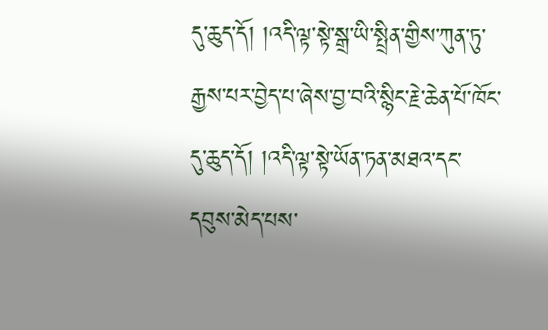དུ་ཆུད་དོ། །འདི་ལྟ་སྟེ་སྒྲ་ཡི་སྤྲིན་གྱིས་ཀུན་ཏུ་རྒྱས་པར་བྱེད་པ་ཞེས་བྱ་བའི་སྙིང་རྗེ་ཆེན་པོ་ཁོང་དུ་ཆུད་དོ། །འདི་ལྟ་སྟེ་ཡོན་ཏན་མཐའ་དང་དབུས་མེད་པས་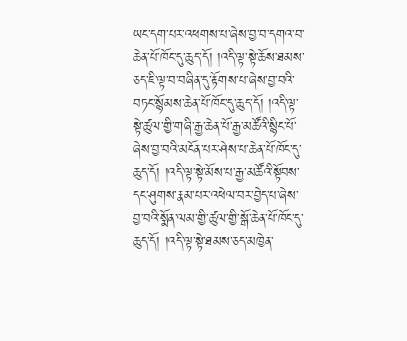ཡང་དག་པར་འཕགས་པ་ཞེས་བྱ་བ་དགའ་བ་ཆེན་པོ་ཁོང་དུ་ཆུད་དོ། །འདི་ལྟ་སྟེ་ཆོས་ཐམས་ཅད་ཇི་ལྟ་བ་བཞིན་དུ་རྟོགས་པ་ཞེས་བྱ་བའི་བཏང་སྙོམས་ཆེན་པོ་ཁོང་དུ་ཆུད་དོ། །འདི་ལྟ་སྟེ་ཚུལ་གྱི་གཞི་རྒྱ་ཆེན་པོ་རྒྱ་མཚོའི་སྙིང་པོ་ཞེས་བྱ་བའི་མངོན་པར་ཤེས་པ་ཆེན་པོ་ཁོང་དུ་ཆུད་དོ། །འདི་ལྟ་སྟེ་མོས་པ་རྒྱ་མཚོའི་སྟོབས་དང་ཤུགས་རྣམ་པར་འཕེལ་བར་བྱེད་པ་ཞེས་བྱ་བའི་སྨོན་ལམ་གྱི་ཚུལ་གྱི་སྒོ་ཆེན་པོ་ཁོང་དུ་ཆུད་དོ། །འདི་ལྟ་སྟེ་ཐམས་ཅད་མཁྱེན་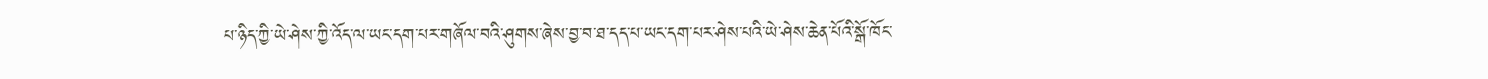པ་ཉིད་ཀྱི་ཡེ་ཤེས་ཀྱི་འོད་ལ་ཡང་དག་པར་གཞོལ་བའི་ཤུགས་ཞེས་བྱ་བ་ཐ་དད་པ་ཡང་དག་པར་ཤེས་པའི་ཡེ་ཤེས་ཆེན་པོའི་སྒོ་ཁོང་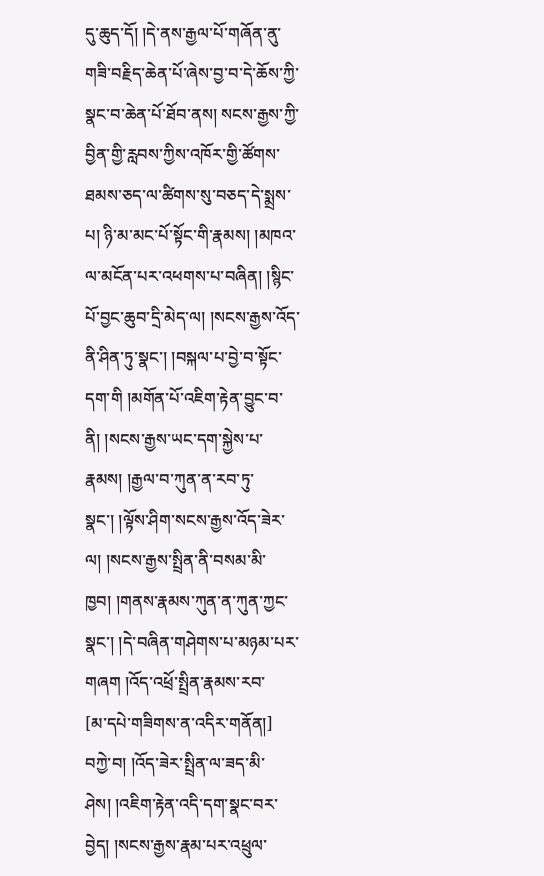དུ་ཆུད་དོ། །དེ་ནས་རྒྱལ་པོ་གཞོན་ནུ་གཟི་བརྗིད་ཆེན་པོ་ཞེས་བྱ་བ་དེ་ཆོས་ཀྱི་སྣང་བ་ཆེན་པོ་ཐོབ་ནས། སངས་རྒྱས་ཀྱི་བྱིན་གྱི་རླབས་ཀྱིས་འཁོར་གྱི་ཚོགས་ཐམས་ཅད་ལ་ཚིགས་སུ་བཅད་དེ་སྨྲས་པ། ཉི་མ་མང་པོ་སྟོང་གི་རྣམས། །མཁའ་ལ་མངོན་པར་འཕགས་པ་བཞིན། །སྙིང་པོ་བྱང་ཆུབ་དྲི་མེད་ལ། །སངས་རྒྱས་འོད་ནི་ཤིན་ཏུ་སྣང་། །བསྐལ་པ་བྱེ་བ་སྟོང་དག་གི །མགོན་པོ་འཇིག་རྟེན་བྱུང་བ་ནི། །སངས་རྒྱས་ཡང་དག་སྐྱེས་པ་རྣམས། །རྒྱལ་བ་ཀུན་ན་རབ་ཏུ་སྣང་། །ལྟོས་ཤིག་སངས་རྒྱས་འོད་ཟེར་ལ། །སངས་རྒྱས་སྤྲིན་ནི་བསམ་མི་ཁྱབ། །གནས་རྣམས་ཀུན་ན་ཀུན་ཀྱང་སྣང་། །དེ་བཞིན་གཤེགས་པ་མཉམ་པར་གཞག །འོད་འཕྲོ་སྤྲིན་རྣམས་རབ་
[མ་དཔེ་གཟིགས་ན་འདིར་གནོན།]
བཀྱེ་བ། །འོད་ཟེར་སྤྲིན་ལ་ཟད་མི་ཤེས། །འཇིག་རྟེན་འདི་དག་སྣང་བར་བྱེད། །སངས་རྒྱས་རྣམ་པར་འཕྲུལ་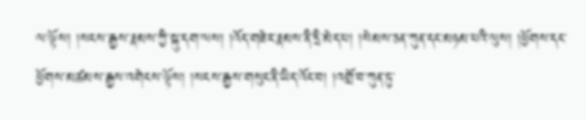ལ་ལྟོས། །སངས་རྒྱས་རྣམས་ཀྱི་སྐུ་དག་ལས། །འོད་གཟེར་རྣམས་ནི་དྲི་མེད་པ། །སེམས་ཅན་ཀུན་དང་མཉམ་པའི་ལུས། །ཕྱོགས་དང་ཕྱོགས་མཚམས་རྒྱས་འགེངས་ལྟོས། །སངས་རྒྱས་གསུང་ནི་ཡིད་འོང་བ། །འགྲོ་བ་ཀུན་ཏུ་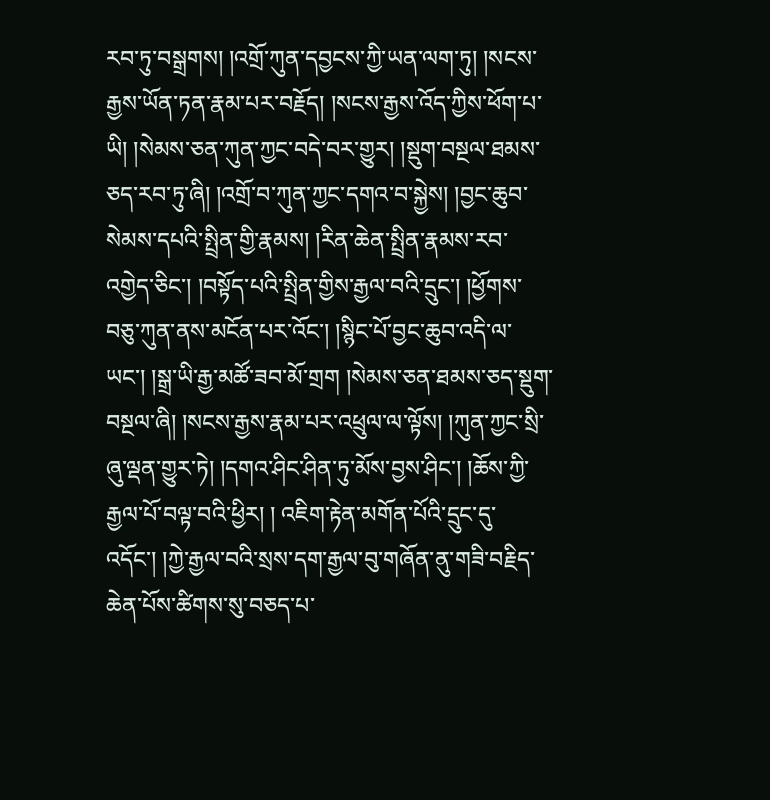རབ་ཏུ་བསྒྲགས། །འགྲོ་ཀུན་དབྱངས་ཀྱི་ཡན་ལག་ཏུ། །སངས་རྒྱས་ཡོན་ཏན་རྣམ་པར་བརྗོད། །སངས་རྒྱས་འོད་ཀྱིས་ཕོག་པ་ཡི། །སེམས་ཅན་ཀུན་ཀྱང་བདེ་བར་གྱུར། །སྡུག་བསྔལ་ཐམས་ཅད་རབ་ཏུ་ཞི། །འགྲོ་བ་ཀུན་ཀྱང་དགའ་བ་སྐྱེས། །བྱང་ཆུབ་སེམས་དཔའི་སྤྲིན་གྱི་རྣམས། །རིན་ཆེན་སྤྲིན་རྣམས་རབ་འགྱེད་ཅིང་། །བསྟོད་པའི་སྤྲིན་གྱིས་རྒྱལ་བའི་དྲུང་། །ཕྱོགས་བཅུ་ཀུན་ནས་མངོན་པར་འོང་། །སྙིང་པོ་བྱང་ཆུབ་འདི་ལ་ཡང་། །སྒྲ་ཡི་རྒྱ་མཚོ་ཟབ་མོ་གྲག །སེམས་ཅན་ཐམས་ཅད་སྡུག་བསྔལ་ཞི། །སངས་རྒྱས་རྣམ་པར་འཕྲུལ་ལ་ལྟོས། །ཀུན་ཀྱང་སྲི་ཞུ་ལྡན་གྱུར་ཏེ། །དགའ་ཤིང་ཤིན་ཏུ་མོས་བྱས་ཤིང་། །ཆོས་ཀྱི་རྒྱལ་པོ་བལྟ་བའི་ཕྱིར། ། འཇིག་རྟེན་མགོན་པོའི་དྲུང་དུ་འདོང་། །ཀྱེ་རྒྱལ་བའི་སྲས་དག་རྒྱལ་བུ་གཞོན་ནུ་གཟི་བརྗིད་ཆེན་པོས་ཚིགས་སུ་བཅད་པ་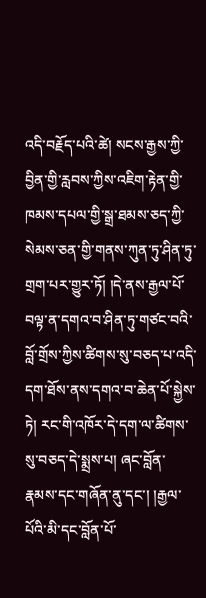འདི་བརྗོད་པའི་ཚེ། སངས་རྒྱས་ཀྱི་བྱིན་གྱི་རླབས་ཀྱིས་འཇིག་རྟེན་གྱི་ཁམས་དཔལ་གྱི་སྒྲ་ཐམས་ཅད་ཀྱི་སེམས་ཅན་གྱི་གནས་ཀུན་ཏུ་ཤིན་ཏུ་གྲག་པར་གྱུར་ཏོ། །དེ་ནས་རྒྱལ་པོ་བལྟ་ན་དགའ་བ་ཤིན་ཏུ་གཙང་བའི་བློ་གྲོས་ཀྱིས་ཚིགས་སུ་བཅད་པ་འདི་དག་ཐོས་ནས་དགའ་བ་ཆེན་པོ་སྐྱེས་ཏེ། རང་གི་འཁོར་དེ་དག་ལ་ཚིགས་སུ་བཅད་དེ་སྨྲས་པ། ཞང་བློན་རྣམས་དང་གཞོན་ནུ་དང་། །རྒྱལ་པོའི་མི་དང་བློན་པོ་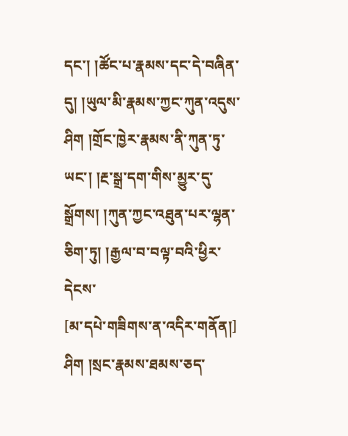དང་། །ཚོང་པ་རྣམས་དང་དེ་བཞིན་དུ། །ཡུལ་མི་རྣམས་ཀྱང་ཀུན་འདུས་ཤིག །གྲོང་ཁྱེར་རྣམས་ནི་ཀུན་ཏུ་ཡང་། །རྔ་སྒྲ་དག་གིས་མྱུར་དུ་སྒྲོགས། །ཀུན་ཀྱང་འཐུན་པར་ལྷན་ཅིག་ཏུ། །རྒྱལ་བ་བལྟ་བའི་ཕྱིར་དེངས་
[མ་དཔེ་གཟིགས་ན་འདིར་གནོན།]
ཤིག །སྲང་རྣམས་ཐམས་ཅད་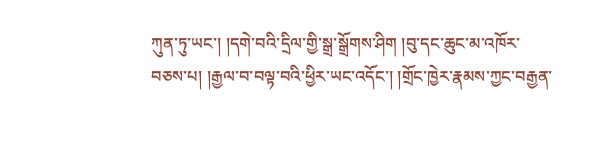ཀུན་ཏུ་ཡང་། །དགེ་བའི་དྲིལ་གྱི་སྒྲ་སྒྲོགས་ཤིག །བུ་དང་ཆུང་མ་འཁོར་བཅས་པ། །རྒྱལ་བ་བལྟ་བའི་ཕྱིར་ཡང་འདོང་། །གྲོང་ཁྱེར་རྣམས་ཀྱང་བརྒྱན་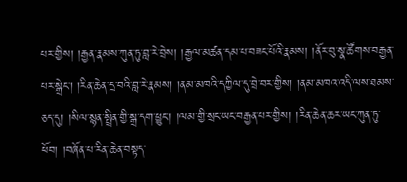པར་གྱིས། །རྒྱན་རྣམས་ཀུན་ཏུ་བླ་རེ་བྲེས། །རྒྱལ་མཚན་དམ་པ་བཟང་པོའི་རྣམས། །ནོར་བུ་སྣ་ཚོགས་བརྒྱན་པར་སྒྲེང་། །རིན་ཆེན་དྲ་བའི་བླ་རེ་རྣམས། །ནམ་མཁའི་དཀྱིལ་དུ་བྲེ་བར་གྱིས། །ནམ་མཁའ་འདི་ལས་ཐམས་ཅད་དུ། །སིལ་སྙན་སྤྲིན་གྱི་སྒྲ་དག་ཕྱུང་། །ལམ་གྱི་སྲང་ཡང་བརྒྱན་པར་གྱིས། །རིན་ཆེན་ཆར་ཡང་ཀུན་ཏུ་ཕོབ། །བཞོན་པ་རིན་ཆེན་བསྟད་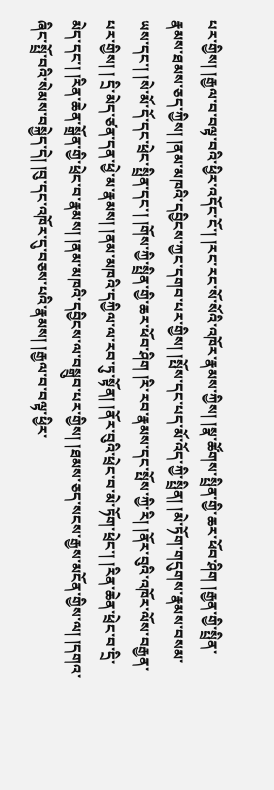པར་གྱིས། །རྒྱལ་བ་བལྟ་བའི་ཕྱིར་འདོང་ངོ་། །རང་རང་སོ་སོའི་འཁོར་རྣམས་ཀྱིས། །སྣ་ཚོགས་སྤྲིན་གྱི་ཆར་ཕོབ་ཤིག །རྒྱན་གྱི་སྤྲིན་རྣམས་ཐམས་ཅད་ཀྱིས། །ནམ་མཁའི་དབྱིངས་ཀྱང་དགབ་པར་གྱིས། །སྤོས་དང་པད་མོ་འོད་ཀྱི་སྤྲིན། །མེ་ཏོག་གདུགས་རྣམས་བསམ་ཡས་དང་། །སེ་མོ་དོ་དང་ཕྲེང་སྤྲིན་དང་། །གོས་ཀྱི་སྤྲིན་གྱི་ཆར་ཕོབ་ཤིག །རི་རབ་རྣམས་དང་སྤོས་ཀྱི་རི། །ནོར་བུའི་འཁོར་ལོས་བརྒྱན་པར་གྱིས། ། དྲི་མེད་ཙན་དན་ཕྱེ་མ་རྣམས། །ནམ་མཁའི་དཀྱིལ་ལ་རབ་ཏུ་སྟོན། །ནོར་བུའི་ཕྲེང་བ་མེ་ཏོག་ཕྲེང་། །རིན་ཆེན་ཕྲེང་བ་དྲི་མེད་དང་། །རིན་ཆེན་སྒྲོན་གྱི་ཕྲེང་བ་རྣམས། །ནམ་མཁའི་དབྱིངས་ལ་བསྒྲུབ་པར་གྱིས། །ཐམས་ཅད་སངས་རྒྱས་མངོན་གྱིས་ལ། །དགའ་ཞིང་སྤྲོ་བའི་སེམས་བསྐྱེད་དེ། །བུ་དང་འཁོར་དུ་བཅས་པའི་རྣམས། །རྒྱལ་བ་བལྟ་ཕྱིར་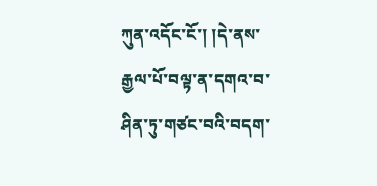ཀུན་འདོང་ངོ་། །དེ་ནས་རྒྱལ་པོ་བལྟ་ན་དགའ་བ་ཤིན་ཏུ་གཙང་བའི་བདག་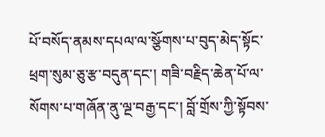པོ་བསོད་ནམས་དཔལ་ལ་སྩོགས་པ་བུད་མེད་སྟོང་ཕྲག་སུམ་ཅུ་རྩ་བདུན་དང་། གཟི་བརྗིད་ཆེན་པོ་ལ་སོགས་པ་གཞོན་ནུ་ལྔ་བརྒྱ་དང་། བློ་གྲོས་ཀྱི་སྟོབས་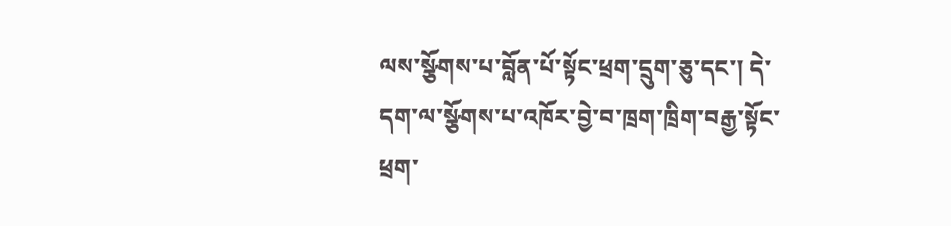ལས་སྩོགས་པ་བློན་པོ་སྟོང་ཕྲག་དྲུག་ཅུ་དང་། དེ་དག་ལ་སྩོགས་པ་འཁོར་བྱེ་བ་ཁྲག་ཁྲིག་བརྒྱ་སྟོང་ཕྲག་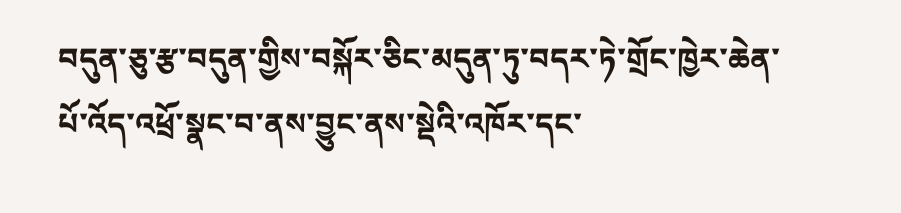བདུན་ཅུ་རྩ་བདུན་གྱིས་བསྐོར་ཅིང་མདུན་ཏུ་བདར་ཏེ་གྲོང་ཁྱེར་ཆེན་པོ་འོད་འཕྲོ་སྣང་བ་ནས་བྱུང་ནས་སྡེའི་འཁོར་དང་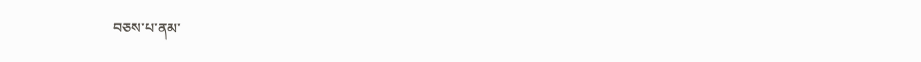བཅས་པ་ནམ་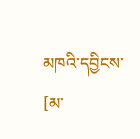མཁའི་དབྱིངས་
[མ་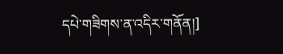དཔེ་གཟིགས་ན་འདིར་གནོན།]